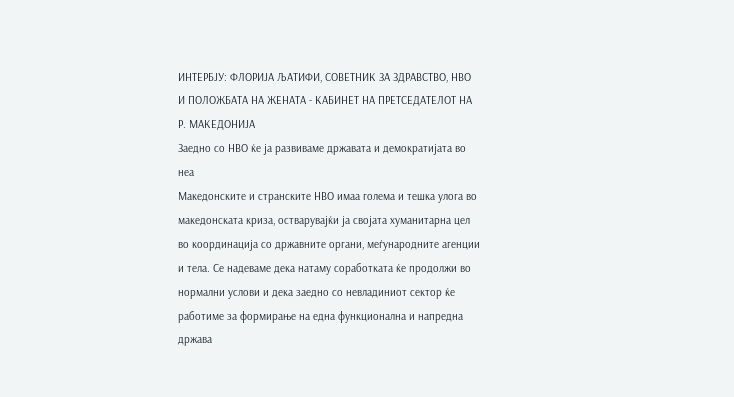ИНТЕРБЈУ: ФЛОРИЈА ЉАТИФИ, СОВЕТНИК ЗА ЗДРАВСТВО, НВО И ПОЛОЖБАТА НА ЖЕНАТА - КАБИНЕТ НА ПРЕТСЕДАТЕЛОТ НА Р. МАКЕДОНИЈА
Заедно со НВО ќе ја развиваме државата и демократијата во неа
Македонските и странските НВО имаа голема и тешка улога во македонската криза, остварувајќи ја својата хуманитарна цел во координација со државните органи, меѓународните агенции и тела. Се надеваме дека натаму соработката ќе продолжи во нормални услови и дека заедно со невладиниот сектор ќе работиме за формирање на една функционална и напредна држава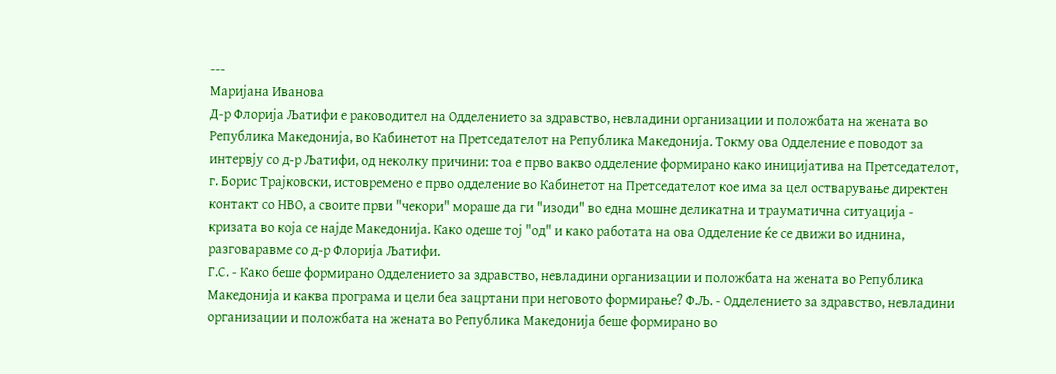---
Маријана Иванова
Д-р Флорија Љатифи е раководител на Одделението за здравство, невладини организации и положбата на жената во Република Македонија, во Кабинетот на Претседателот на Република Македонија. Токму ова Одделение е поводот за интервју со д-р Љатифи, од неколку причини: тоа е прво вакво одделение формирано како иницијатива на Претседателот, г. Борис Трајковски, истовремено е прво одделение во Кабинетот на Претседателот кое има за цел остварување директен контакт со НВО, а своите први "чекори" мораше да ги "изоди" во една мошне деликатна и трауматична ситуација - кризата во која се најде Македонија. Како одеше тој "од" и како работата на ова Одделение ќе се движи во иднина, разговаравме со д-р Флорија Љатифи.
Г.С. - Како беше формирано Одделението за здравство, невладини организации и положбата на жената во Република Македонија и каква програма и цели беа зацртани при неговото формирање? Ф.Љ. - Одделението за здравство, невладини организации и положбата на жената во Република Македонија беше формирано во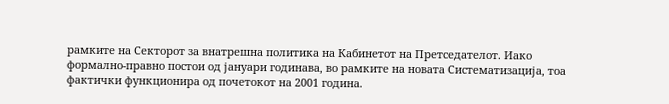рамките на Секторот за внатрешна политика на Кабинетот на Претседателот. Иако формално-правно постои од јануари годинава, во рамките на новата Систематизација, тоа фактички функционира од почетокот на 2001 година.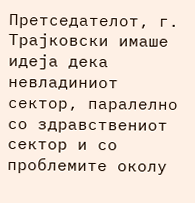Претседателот, г. Трајковски имаше идеја дека невладиниот сектор, паралелно со здравствениот сектор и со проблемите околу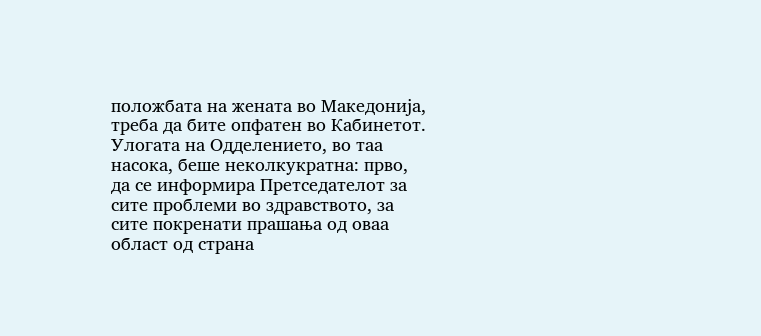положбата на жената во Македонија, треба да бите опфатен во Кабинетот. Улогата на Одделението, во таа насока, беше неколкукратна: прво, да се информира Претседателот за сите проблеми во здравството, за сите покренати прашања од оваа област од страна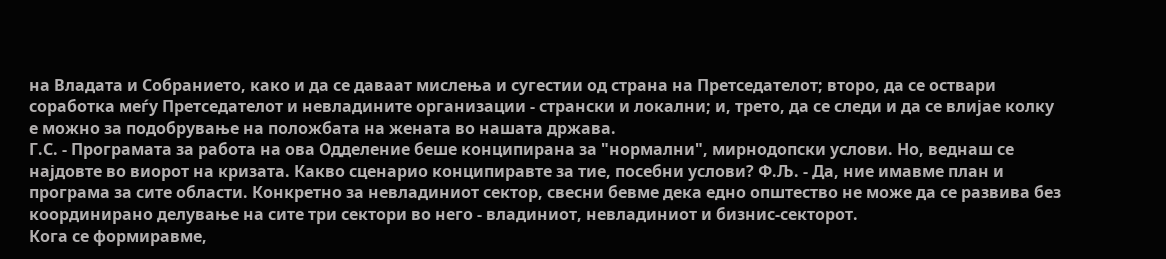на Владата и Собранието, како и да се даваат мислења и сугестии од страна на Претседателот; второ, да се оствари соработка меѓу Претседателот и невладините организации - странски и локални; и, трето, да се следи и да се влијае колку е можно за подобрување на положбата на жената во нашата држава.
Г.С. - Програмата за работа на ова Одделение беше конципирана за "нормални", мирнодопски услови. Но, веднаш се најдовте во виорот на кризата. Какво сценарио конципиравте за тие, посебни услови? Ф.Љ. - Да, ние имавме план и програма за сите области. Конкретно за невладиниот сектор, свесни бевме дека едно општество не може да се развива без координирано делување на сите три сектори во него - владиниот, невладиниот и бизнис-секторот.
Кога се формиравме,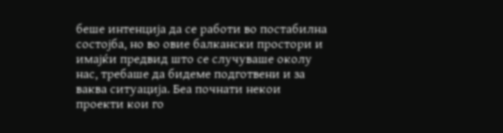беше интенција да се работи во постабилна состојба, но во овие балкански простори и имајќи предвид што се случуваше околу нас, требаше да бидеме подготвени и за ваква ситуација. Беа почнати некои проекти кои го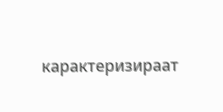карактеризираат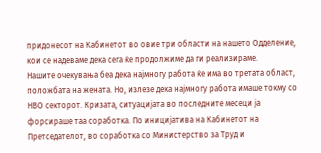придонесот на Кабинетот во овие три области на нашето Одделение, кои се надеваме дека сега ќе продолжиме да ги реализираме.
Нашите очекувања беа дека најмногу работа ќе има во третата област, положбата на жената. Но, излезе дека најмногу работа имаше токму со НВО секторот. Кризата, ситуацијата во последните месеци ја форсираше таа соработка. По иницијатива на Кабинетот на Претседателот, во соработка со Министерство за Труд и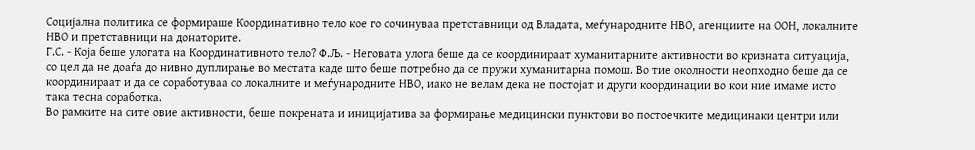Социјална политика се формираше Координативно тело кое го сочинуваа претставници од Владата, меѓународните НВО, агенциите на ООН, локалните НВО и претставници на донаторите.
Г.С. - Која беше улогата на Координативното тело? Ф.Љ. - Неговата улога беше да се координираат хуманитарните активности во кризната ситуација, со цел да не доаѓа до нивно дуплирање во местата каде што беше потребно да се пружи хуманитарна помош. Во тие околности неопходно беше да се координираат и да се соработуваа со локалните и меѓународните НВО, иако не велам дека не постојат и други координации во кои ние имаме исто така тесна соработка.
Во рамките на сите овие активности, беше покрената и иницијатива за формирање медицински пунктови во постоечките медицинаки центри или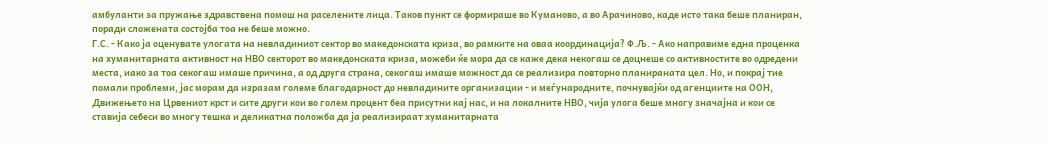амбуланти за пружање здравствена помош на раселените лица. Таков пункт се формираше во Куманово, а во Арачиново, каде исто така беше планиран, поради сложената состојба тоа не беше можно.
Г.С. - Како ја оценувате улогата на невладиниот сектор во македонската криза, во рамките на оваа координација? Ф.Љ. - Ако направиме една проценка на хуманитарната активност на НВО секторот во македонската криза, можеби ќе мора да се каже дека некогаш се доцнеше со активностите во одредени места, иако за тоа секогаш имаше причина, а од друга страна, секогаш имаше можност да се реализира повторно планираната цел. Но, и покрај тие помали проблеми, јас морам да изразам големе благодарност до невладините организации - и меѓународните, почнувајќи од агенциите на ООН, Движењето на Црвениот крст и сите други кои во голем процент беа присутни кај нас, и на локалните НВО, чија улога беше многу значајна и кои се ставија себеси во многу тешка и деликатна положба да ја реализираат хуманитарната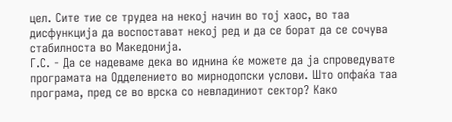цел. Сите тие се трудеа на некој начин во тој хаос, во таа дисфункција да воспостават некој ред и да се борат да се сочува стабилноста во Македонија.
Г.С. - Да се надеваме дека во иднина ќе можете да ја спроведувате програмата на Одделението во мирнодопски услови. Што опфаќа таа програма, пред се во врска со невладиниот сектор? Како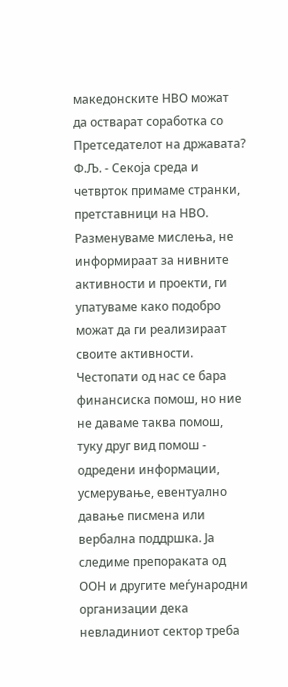македонските НВО можат да остварат соработка со Претседателот на државата? Ф.Љ. - Секоја среда и четврток примаме странки, претставници на НВО. Разменуваме мислења, не информираат за нивните активности и проекти, ги упатуваме како подобро можат да ги реализираат своите активности. Честопати од нас се бара финансиска помош, но ние не даваме таква помош, туку друг вид помош - одредени информации, усмерување, евентуално давање писмена или вербална поддршка. Ја следиме препораката од ООН и другите меѓународни организации дека невладиниот сектор треба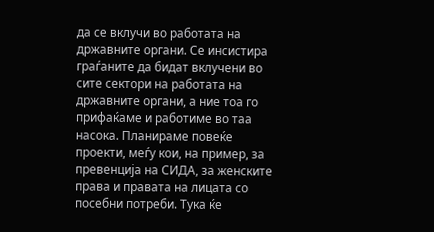да се вклучи во работата на државните органи. Се инсистира граѓаните да бидат вклучени во сите сектори на работата на државните органи, а ние тоа го прифаќаме и работиме во таа насока. Планираме повеќе проекти, меѓу кои, на пример, за превенција на СИДА, за женските права и правата на лицата со посебни потреби. Тука ќе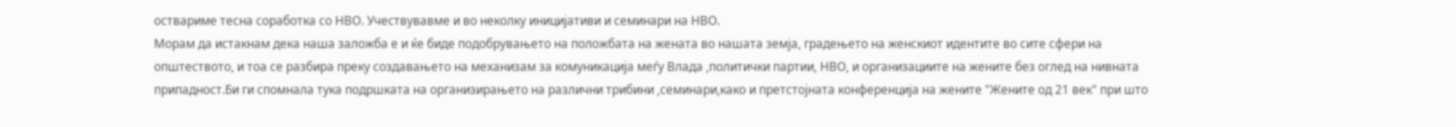оствариме тесна соработка со НВО. Учествувавме и во неколку иницијативи и семинари на НВО.
Морам да истакнам дека наша заложба е и ќе биде подобрувањето на положбата на жената во нашата земја, градењето на женскиот идентите во сите сфери на општеството, и тоа се разбира преку создавањето на механизам за комуникација меѓу Влада ,политички партии, НВО, и организациите на жените без оглед на нивната припадност.Би ги спомнала тука подршката на организирањето на различни трибини ,семинари,како и претстојната конференција на жените "Жените од 21 век" при што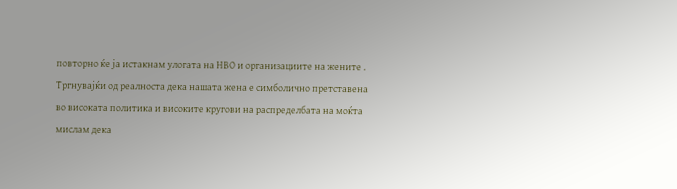повторно ќе ја истакнам улогата на НВО и организациите на жените .
Тргнувајќи од реалноста дека нашата жена е симболично претставена во високата политика и високите кругови на распределбата на моќта мислам дека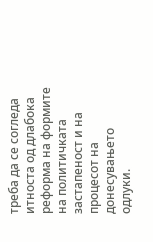треба да се согледа итноста од длабока реформа на формите на политичката застапеност и на процесот на донесувањето одлуки.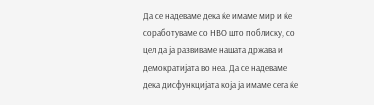Да се надеваме дека ќе имаме мир и ќе соработуваме со НВО што поблиску, со цел да ја развиваме нашата држава и демократијата во неа. Да се надеваме дека дисфункцијата која ја имаме сега ќе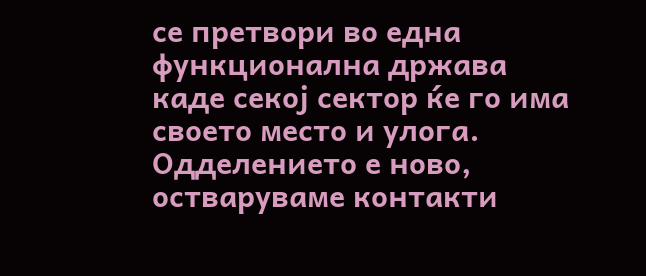се претвори во една функционална држава каде секој сектор ќе го има своето место и улога. Одделението е ново, остваруваме контакти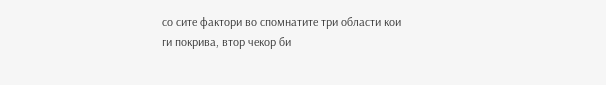со сите фактори во спомнатите три области кои ги покрива, втор чекор би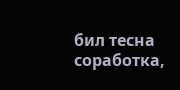бил тесна соработка,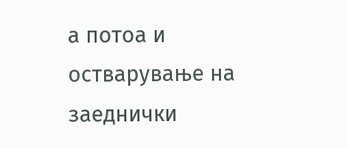а потоа и остварување на заеднички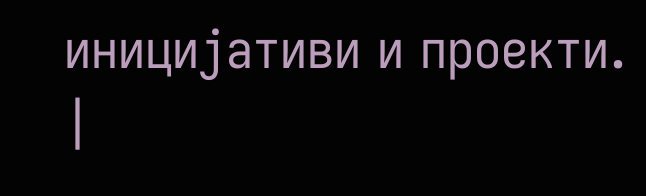иницијативи и проекти.
|